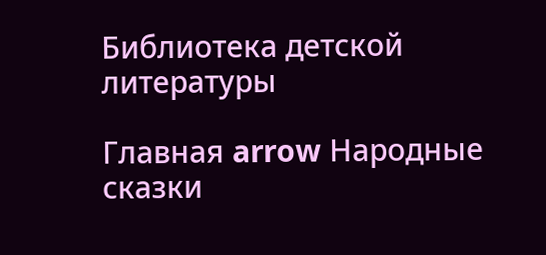Библиотека детской литературы

Главная arrow Народные сказки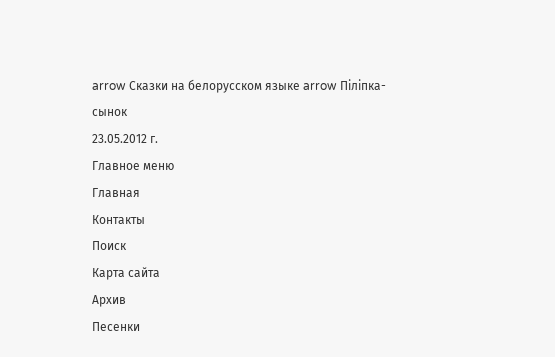arrow Сказки на белорусском языке arrow Піліпка-сынок
23.05.2012 г.
Главное меню
Главная
Контакты
Поиск
Карта сайта
Архив
Песенки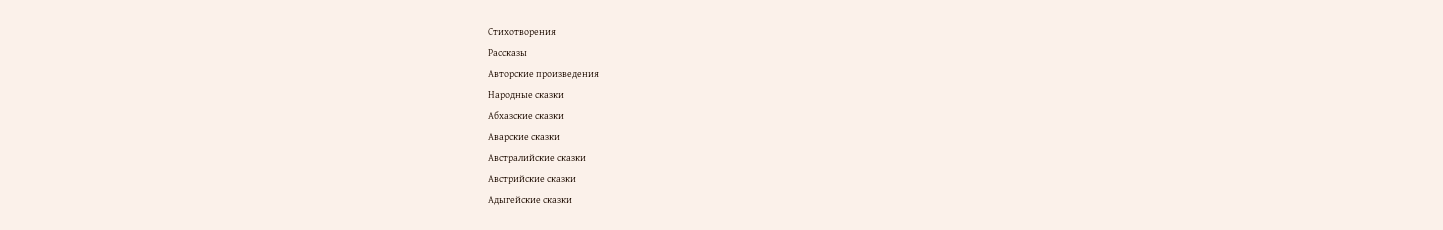Стихотворения
Рассказы
Авторские произведения
Народные сказки
Абхазские сказки
Аварские сказки
Австралийские сказки
Австрийские сказки
Адыгейские сказки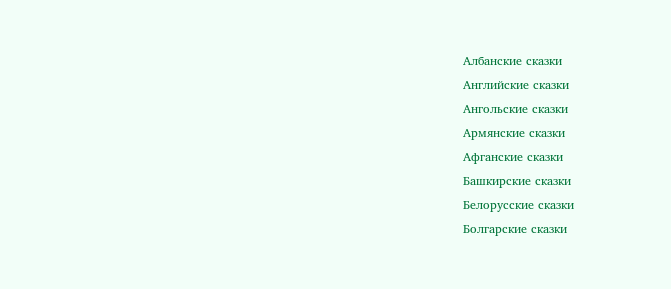Албанские сказки
Английские сказки
Ангольские сказки
Армянские сказки
Афганские сказки
Башкирские сказки
Белорусские сказки
Болгарские сказки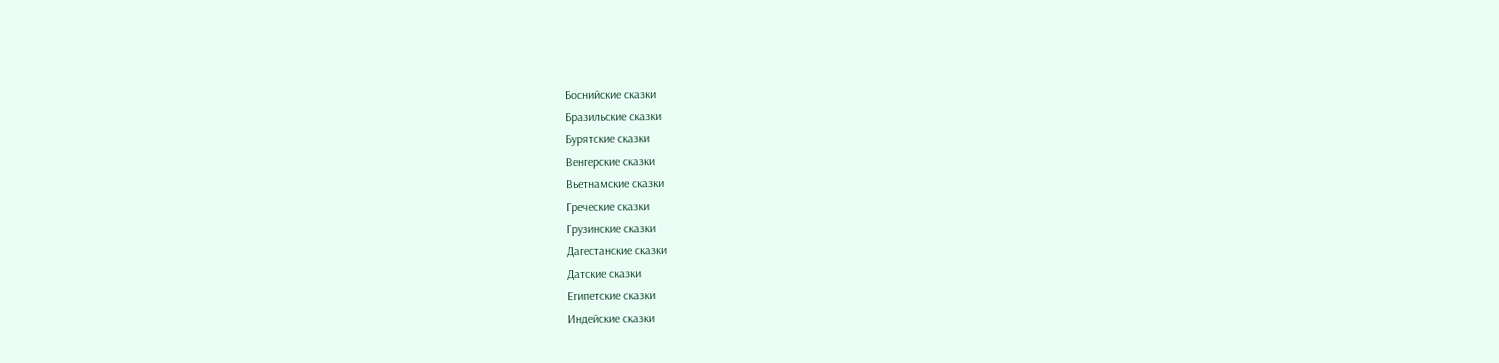Боснийские сказки
Бразильские сказки
Бурятские сказки
Венгерские сказки
Вьетнамские сказки
Греческие сказки
Грузинские сказки
Дагестанские сказки
Датские сказки
Египетские сказки
Индейские сказки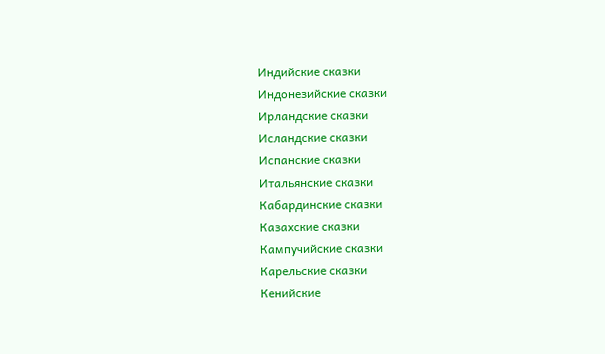Индийские сказки
Индонезийские сказки
Ирландские сказки
Исландские сказки
Испанские сказки
Итальянские сказки
Кабардинские сказки
Казахские сказки
Кампучийские сказки
Карельские сказки
Кенийские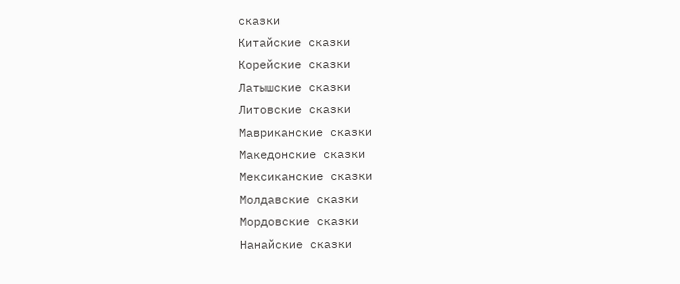сказки
Китайские сказки
Корейские сказки
Латышские сказки
Литовские сказки
Мавриканские сказки
Македонские сказки
Мексиканские сказки
Молдавские сказки
Мордовские сказки
Нанайские сказки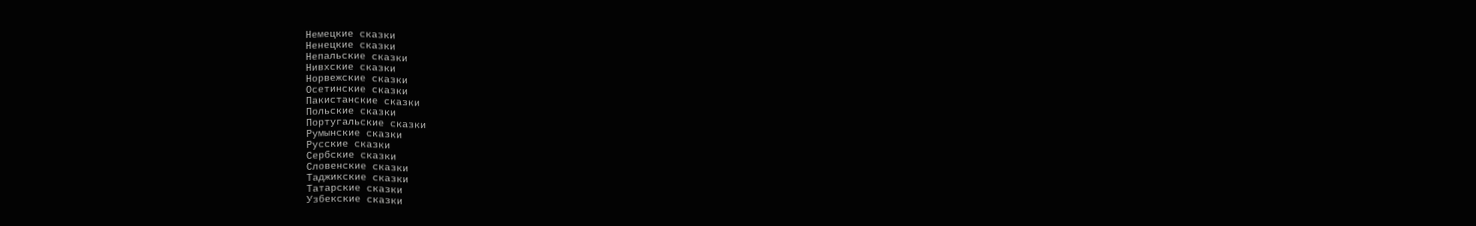Немецкие сказки
Ненецкие сказки
Непальские сказки
Нивхские сказки
Норвежские сказки
Осетинские сказки
Пакистанские сказки
Польские сказки
Португальские сказки
Румынские сказки
Русские сказки
Сербские сказки
Словенские сказки
Таджикские сказки
Татарские сказки
Узбекские сказки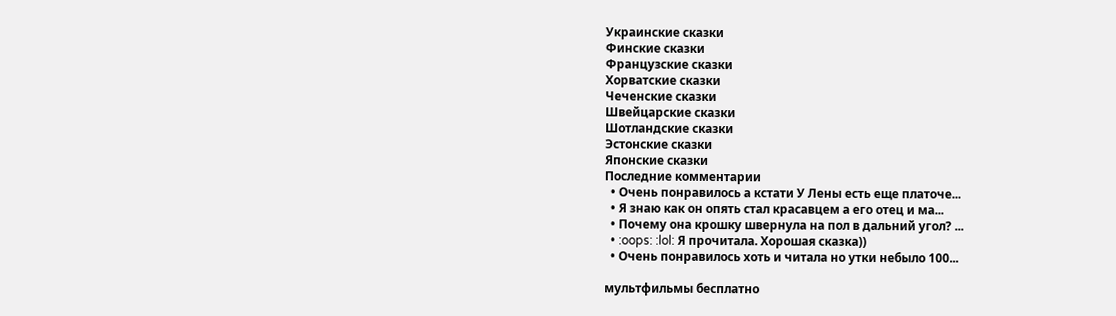Украинские сказки
Финские сказки
Французские сказки
Хорватские сказки
Чеченские сказки
Швейцарские сказки
Шотландские сказки
Эстонские сказки
Японские сказки
Последние комментарии
  • Очень понравилось а кстати У Лены есть еще платоче...
  • Я знаю как он опять стал красавцем а его отец и ма...
  • Почему она крошку швернула на пол в дальний угол? ...
  • :oops: :lol: Я прочитала. Хорошая сказка))
  • Очень понравилось хоть и читала но утки небыло 100...

мультфильмы бесплатно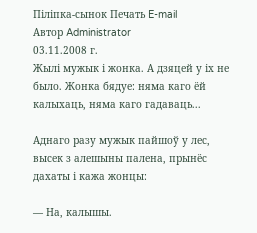Піліпка-сынок Печать E-mail
Автор Administrator
03.11.2008 г.
Жылі мужык і жонка. А дзяцей у іх не было. Жонка бядуе: няма каго ёй калыхаць, няма каго гадаваць...

Аднаго разу мужык пайшоў у лес, высек з алешыны палена, прынёс дахаты і кажа жонцы:

— На, калышы.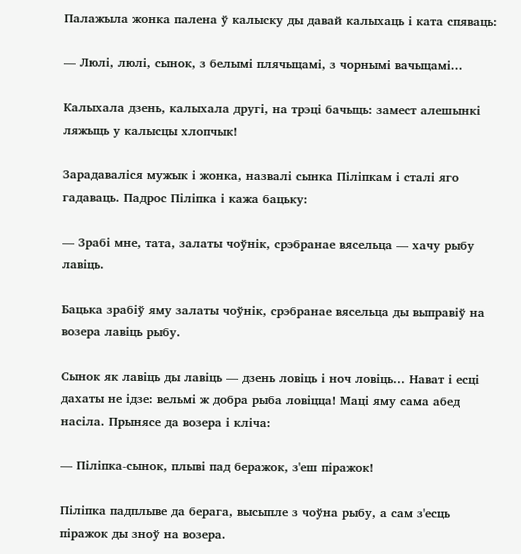Палажыла жонка палена ў калыску ды давай калыхаць і ката спяваць:

— Люлі, люлі, сынок, з белымі плячыцамі, з чорнымі вачыцамі...

Калыхала дзень, калыхала другі, на трэці бачыць: замест алешынкі ляжыць у калысцы хлопчык!

Зарадаваліся мужык і жонка, назвалі сынка Піліпкам і сталі яго гадаваць. Падрос Піліпка і кажа бацьку:

— Зрабі мне, тата, залаты чоўнік, срэбранае вясельца — хачу рыбу лавіць.

Бацька зрабіў яму залаты чоўнік, срэбранае вясельца ды выправіў на возера лавіць рыбу.

Сынок як лавіць ды лавіць — дзень ловіць і ноч ловіць... Нават і есці дахаты не ідзе: вельмі ж добра рыба ловіцца! Маці яму сама абед насіла. Прынясе да возера і кліча:

— Піліпка-сынок, плыві пад беражок, з'еш піражок!

Піліпка падплыве да берага, высыпле з чоўна рыбу, а сам з'есць піражок ды зноў на возера.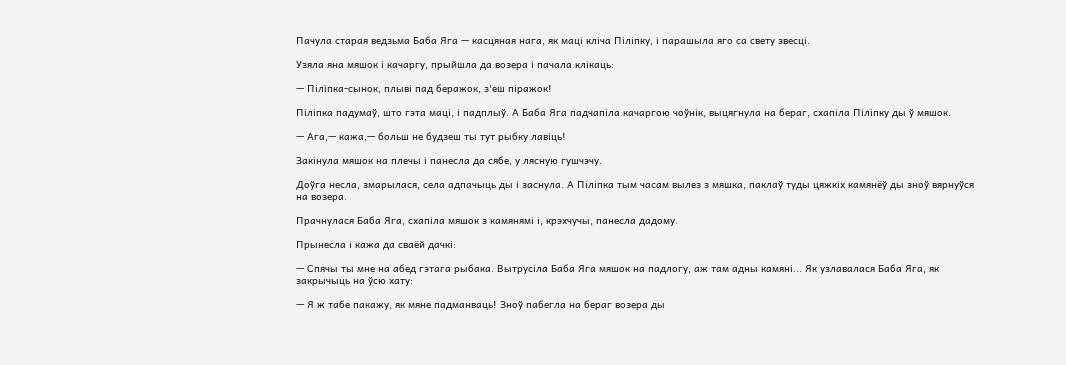Пачула старая ведзьма Баба Яга — касцяная нага, як маці кліча Піліпку, і парашыла яго са свету звесці.

Узяла яна мяшок і качаргу, прыйшла да возера і пачала клікаць:

— Піліпка-сынок, плыві пад беражок, з'еш піражок!

Піліпка падумаў, што гэта маці, і падплыў. А Баба Яга падчапіла качаргою чоўнік, выцягнула на бераг, схапіла Піліпку ды ў мяшок.

— Ага,— кажа,— больш не будзеш ты тут рыбку лавіць!

Закінула мяшок на плечы і панесла да сябе, у лясную гушчэчу.

Доўга несла, змарылася, села адпачыць ды і заснула. А Піліпка тым часам вылез з мяшка, паклаў туды цяжкіх камянёў ды зноў вярнуўся на возера.

Прачнулася Баба Яга, схапіла мяшок з камянямі і, крэхчучы, панесла дадому.

Прынесла і кажа да сваёй дачкі:

— Спячы ты мне на абед гэтага рыбака. Вытрусіла Баба Яга мяшок на падлогу, аж там адны камяні... Як узлавалася Баба Яга, як закрычыць на ўсю хату:

— Я ж табе пакажу, як мяне падманваць! Зноў пабегла на бераг возера ды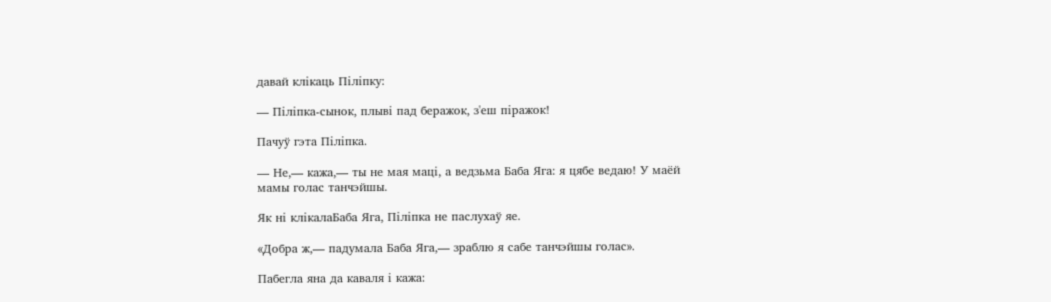давай клікаць Піліпку:

— Піліпка-сынок, плыві пад беражок, з'еш піражок!

Пачуў гэта Піліпка.

— Не,— кажа,— ты не мая маці, а ведзьма Баба Яга: я цябе ведаю! У маёй мамы голас танчэйшы.

Як ні клікалаБаба Яга, Піліпка не паслухаў яе.

«Добра ж,— падумала Баба Яга,— зраблю я сабе танчэйшы голас».

Пабегла яна да каваля і кажа: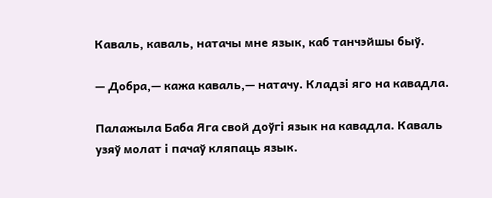Каваль, каваль, натачы мне язык, каб танчэйшы быў.

— Добра,— кажа каваль,— натачу. Кладзі яго на кавадла.

Палажыла Баба Яга свой доўгі язык на кавадла. Каваль узяў молат і пачаў кляпаць язык.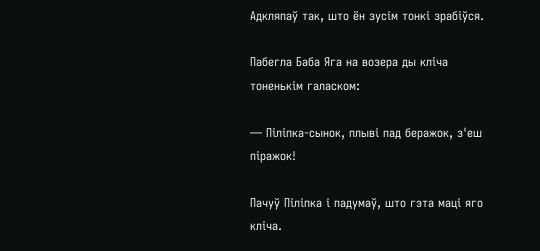Адкляпаў так, што ён зусім тонкі зрабіўся.

Пабегла Баба Яга на возера ды кліча тоненькім галаском:

— Піліпка-сынок, плыві пад беражок, з'еш піражок!

Пачуў Піліпка і падумаў, што гэта маці яго кліча.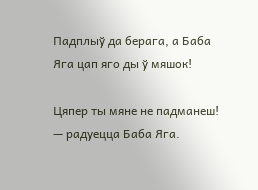Падплыў да берага, а Баба Яга цап яго ды ў мяшок!

Цяпер ты мяне не падманеш! — радуецца Баба Яга.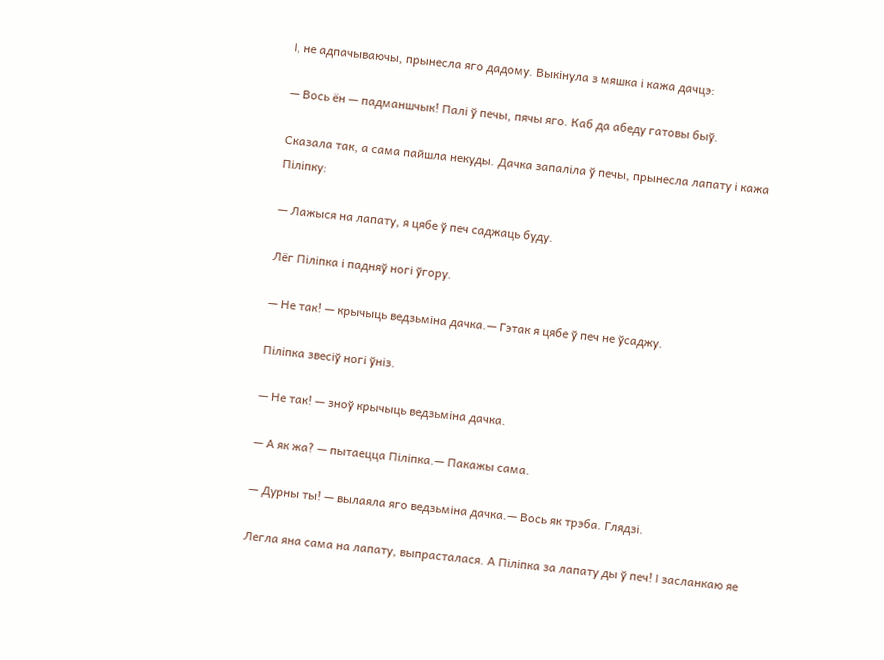I, не адпачываючы, прынесла яго дадому. Выкінула з мяшка і кажа дачцэ:

— Вось ён — падманшчык! Палі ў печы, пячы яго. Каб да абеду гатовы быў.

Сказала так, а сама пайшла некуды. Дачка запаліла ў печы, прынесла лапату і кажа Піліпку:

— Лажыся на лапату, я цябе ў печ саджаць буду.

Лёг Піліпка і падняў ногі ўгору.

— Не так! — крычыць ведзьміна дачка.— Гэтак я цябе ў печ не ўсаджу.

Піліпка звесіў ногі ўніз.

— Не так! — зноў крычыць ведзьміна дачка.

— А як жа? — пытаецца Піліпка.— Пакажы сама.

— Дурны ты! — вылаяла яго ведзьміна дачка.— Вось як трэба. Глядзі.

Легла яна сама на лапату, выпрасталася. А Піліпка за лапату ды ў печ! I засланкаю яе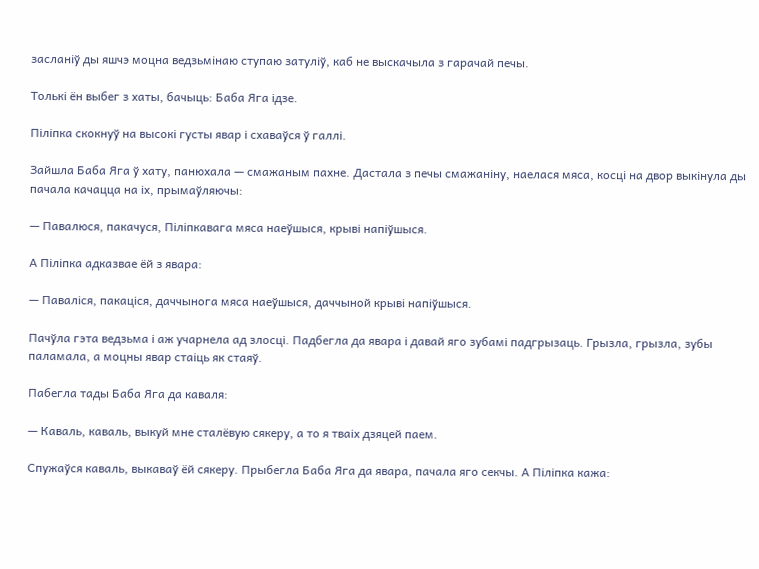засланіў ды яшчэ моцна ведзьмінаю ступаю затуліў, каб не выскачыла з гарачай печы.

Толькі ён выбег з хаты, бачыць: Баба Яга ідзе.

Піліпка скокнуў на высокі густы явар і схаваўся ў галлі.

Зайшла Баба Яга ў хату, панюхала — смажаным пахне. Дастала з печы смажаніну, наелася мяса, косці на двор выкінула ды пачала качацца на іх, прымаўляючы:

— Павалюся, пакачуся, Піліпкавага мяса наеўшыся, крыві напіўшыся.

А Піліпка адказвае ёй з явара:

— Паваліся, пакаціся, даччынога мяса наеўшыся, даччыной крыві напіўшыся.

Пачўла гэта ведзьма і аж учарнела ад злосці. Падбегла да явара і давай яго зубамі падгрызаць. Грызла, грызла, зубы паламала, а моцны явар стаіць як стаяў.

Пабегла тады Баба Яга да каваля:

— Каваль, каваль, выкуй мне сталёвую сякеру, а то я тваіх дзяцей паем.

Спужаўся каваль, выкаваў ёй сякеру. Прыбегла Баба Яга да явара, пачала яго секчы. А Піліпка кажа: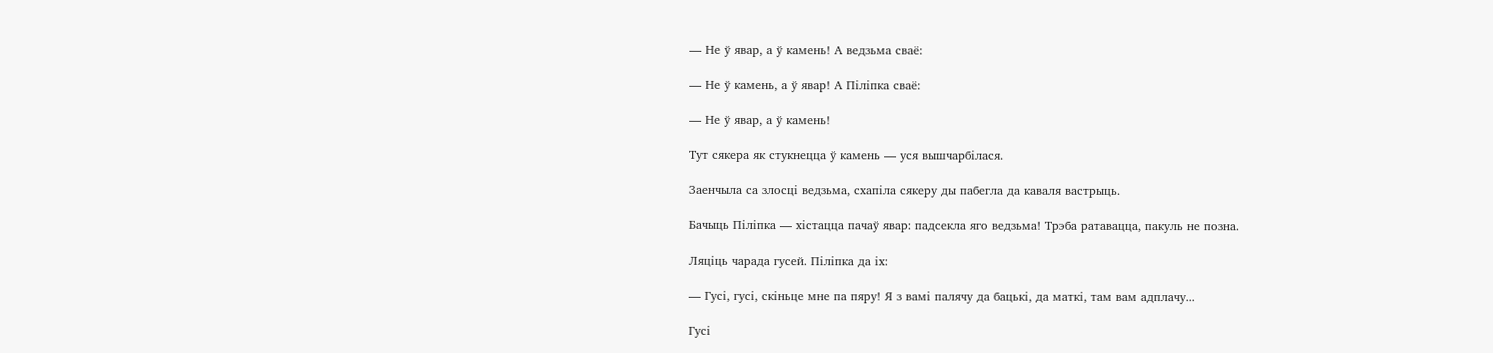— Не ў явар, а ў камень! А ведзьма сваё:

— Не ў камень, а ў явар! А Піліпка сваё:

— Не ў явар, а ў камень!

Тут сякера як стукнецца ў камень — уся вышчарбілася.

Заенчыла са злосці ведзьма, схапіла сякеру ды пабегла да каваля вастрыць.

Бачыць Піліпка — хістацца пачаў явар: падсекла яго ведзьма! Трэба ратавацца, пакуль не позна.

Ляціць чарада гусей. Піліпка да іх:

— Гусі, гусі, скіньце мне па пяру! Я з вамі палячу да бацькі, да маткі, там вам адплачу...

Гусі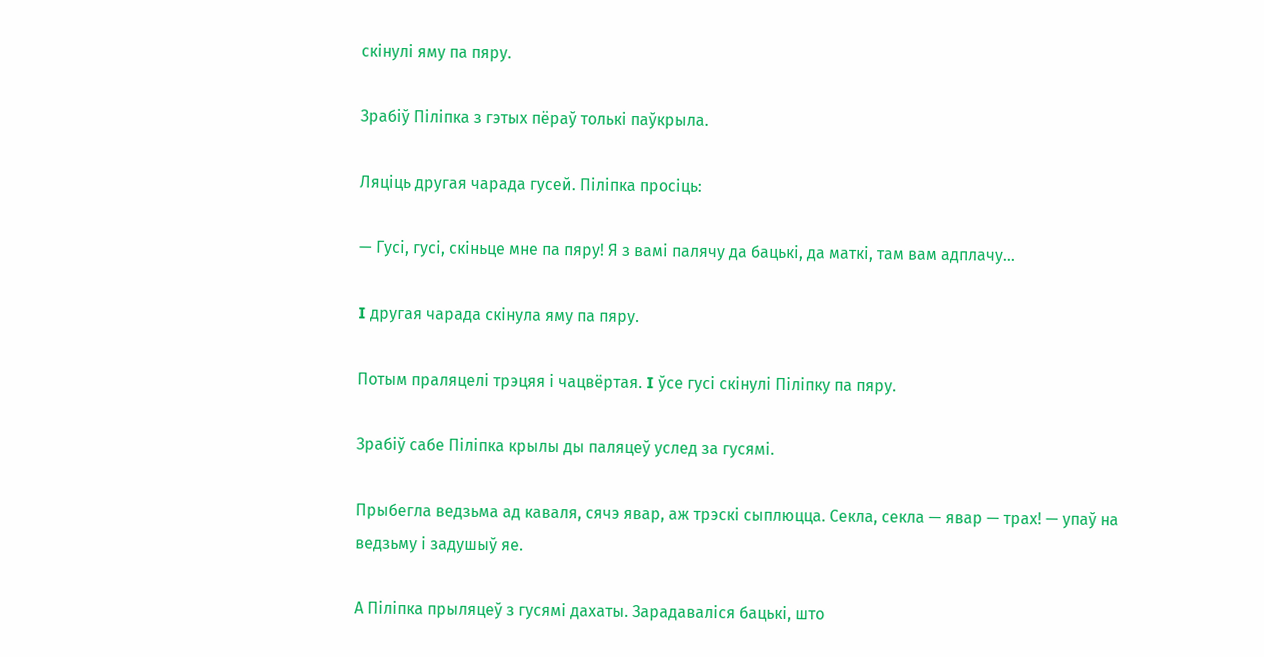скінулі яму па пяру.

Зрабіў Піліпка з гэтых пёраў толькі паўкрыла.

Ляціць другая чарада гусей. Піліпка просіць:

— Гусі, гусі, скіньце мне па пяру! Я з вамі палячу да бацькі, да маткі, там вам адплачу...

I другая чарада скінула яму па пяру.

Потым праляцелі трэцяя і чацвёртая. I ўсе гусі скінулі Піліпку па пяру.

Зрабіў сабе Піліпка крылы ды паляцеў услед за гусямі.

Прыбегла ведзьма ад каваля, сячэ явар, аж трэскі сыплюцца. Секла, секла — явар — трах! — упаў на ведзьму і задушыў яе.

А Піліпка прыляцеў з гусямі дахаты. Зарадаваліся бацькі, што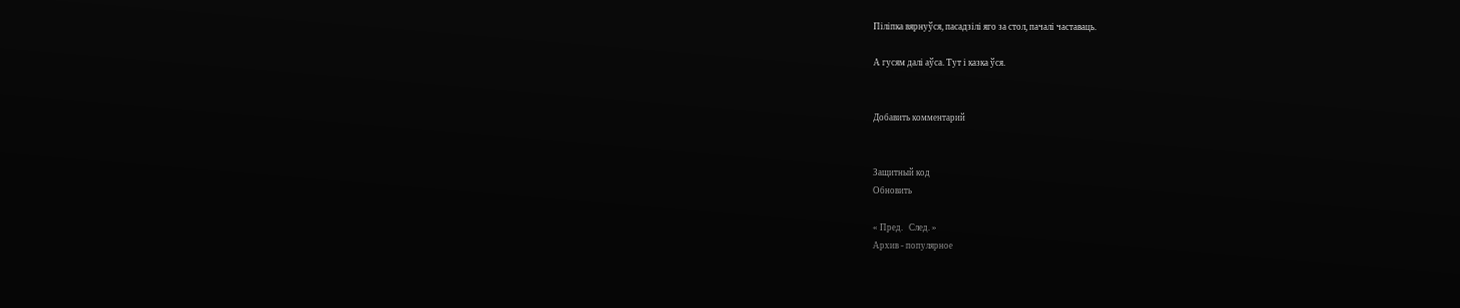Піліпка вярнуўся, пасадзілі яго за стол, пачалі частаваць.

А гусям далі аўса. Тут і казка ўся.


Добавить комментарий


Защитный код
Обновить

« Пред.   След. »
Архив - популярное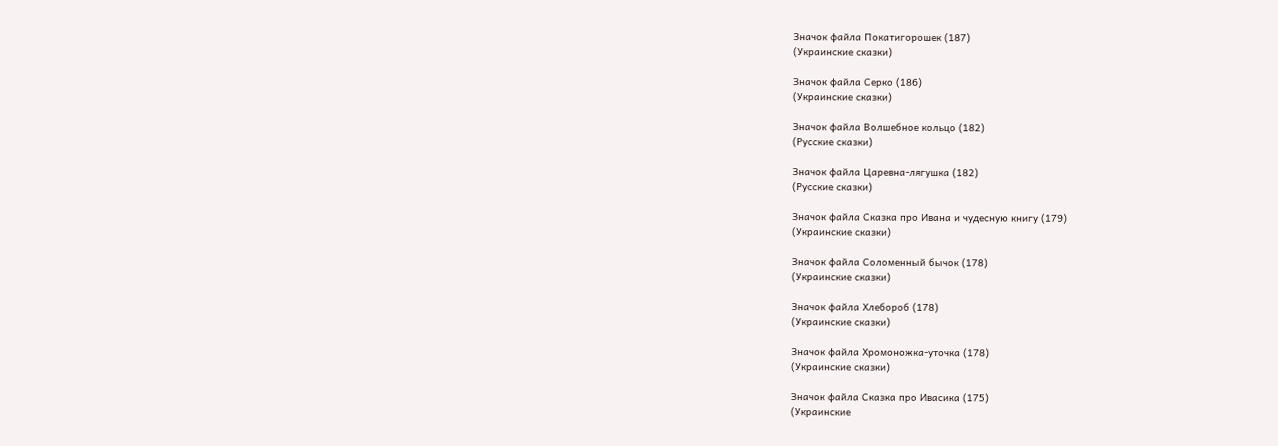Значок файла Покатигорошек (187)
(Украинские сказки)

Значок файла Серко (186)
(Украинские сказки)

Значок файла Волшебное кольцо (182)
(Русские сказки)

Значок файла Царевна-лягушка (182)
(Русские сказки)

Значок файла Сказка про Ивана и чудесную книгу (179)
(Украинские сказки)

Значок файла Соломенный бычок (178)
(Украинские сказки)

Значок файла Хлебороб (178)
(Украинские сказки)

Значок файла Хромоножка-уточка (178)
(Украинские сказки)

Значок файла Сказка про Ивасика (175)
(Украинские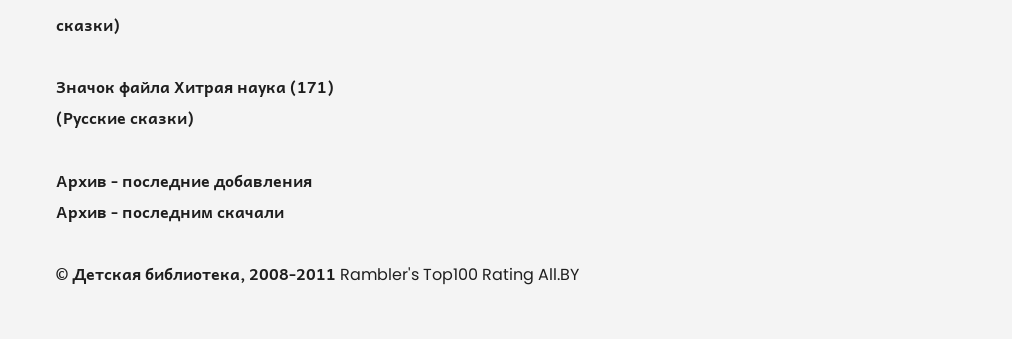сказки)

Значок файла Хитрая наука (171)
(Русские сказки)

Архив - последние добавления
Архив - последним скачали

© Детская библиотека, 2008-2011 Rambler's Top100 Rating All.BY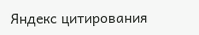Яндекс цитирования